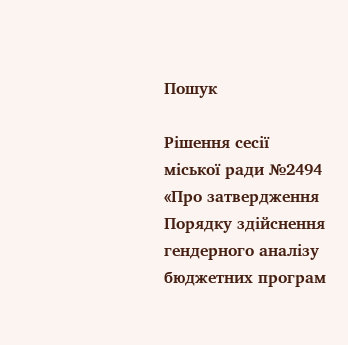Пошук

Рішення сесії міської ради №2494 «Про затвердження Порядку здійснення гендерного аналізу бюджетних програм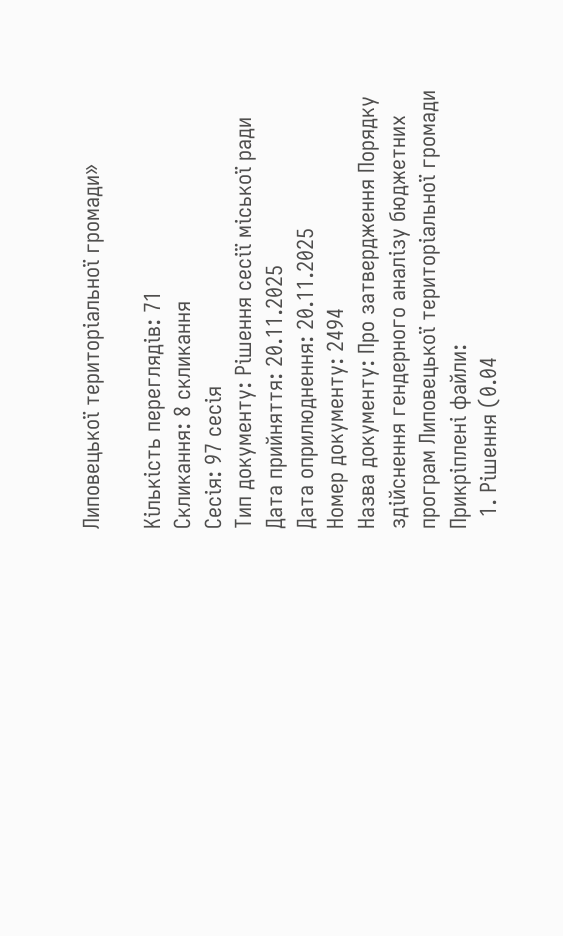Липовецької територіальної громади»

Кількість переглядів: 71
Скликання: 8 скликання
Сесія: 97 сесія
Тип документу: Рішення сесії міської ради
Дата прийняття: 20.11.2025
Дата оприлюднення: 20.11.2025
Номер документу: 2494
Назва документу: Про затвердження Порядку здійснення гендерного аналізу бюджетних програм Липовецької територіальної громади
Прикріплені файли:
  1. Рішення (0.04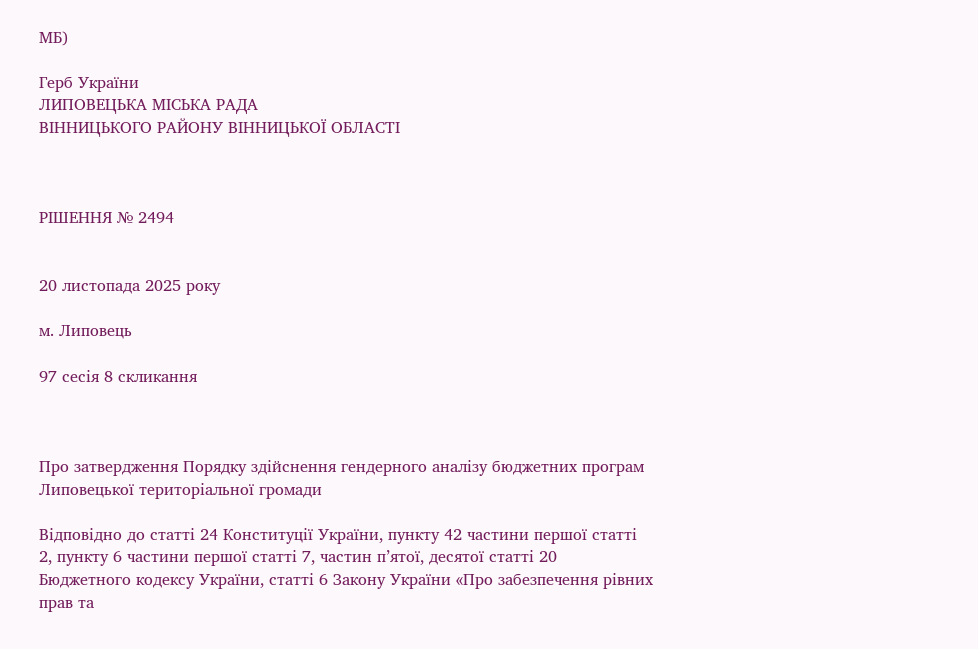МБ)

Герб України
ЛИПОВЕЦЬКА МІСЬКА РАДА
ВІННИЦЬКОГО РАЙОНУ ВІННИЦЬКОЇ ОБЛАСТІ



РІШЕННЯ № 2494


20 листопада 2025 року

м. Липовець

97 сесія 8 скликання



Про затвердження Порядку здійснення гендерного аналізу бюджетних програм Липовецької територіальної громади

Відповідно до статті 24 Конституції України, пункту 42 частини першої статті 2, пункту 6 частини першої статті 7, частин п’ятої, десятої статті 20 Бюджетного кодексу України, статті 6 Закону України «Про забезпечення рівних прав та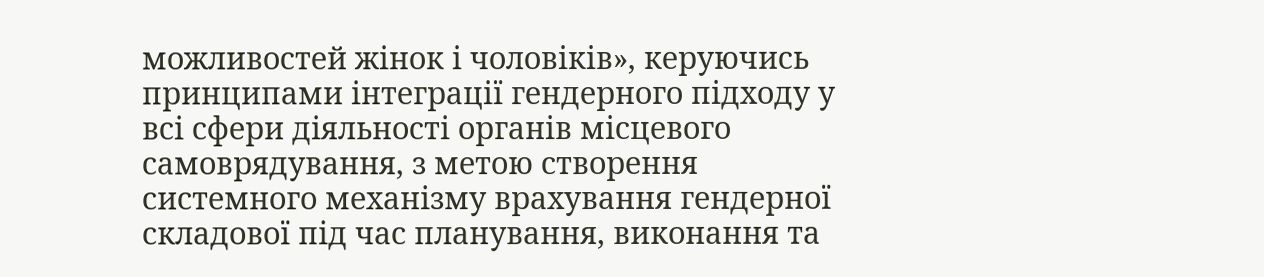можливостей жінок і чоловіків», керуючись принципами інтеграції гендерного підходу у всі сфери діяльності органів місцевого самоврядування, з метою створення системного механізму врахування гендерної складової під час планування, виконання та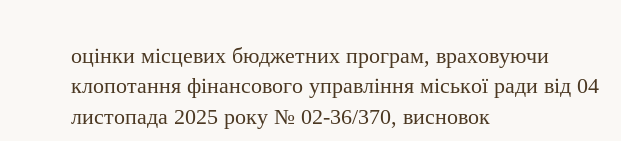оцінки місцевих бюджетних програм, враховуючи клопотання фінансового управління міської ради від 04 листопада 2025 року № 02-36/370, висновок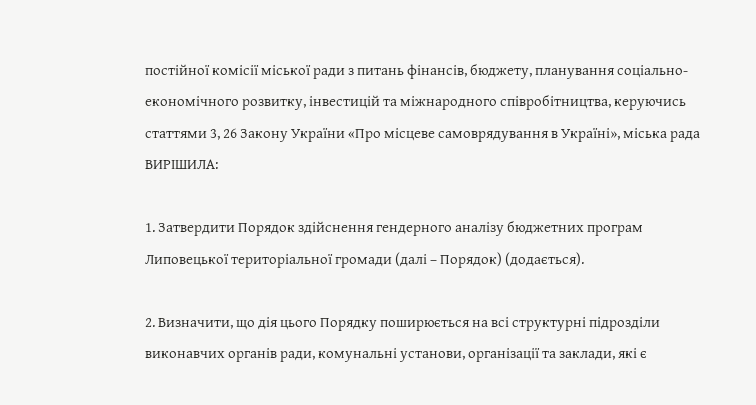постійної комісії міської ради з питань фінансів, бюджету, планування соціально-економічного розвитку, інвестицій та міжнародного співробітництва, керуючись статтями 3, 26 Закону України «Про місцеве самоврядування в Україні», міська рада ВИРІШИЛА:

1. Затвердити Порядок здійснення гендерного аналізу бюджетних програм Липовецької територіальної громади (далі – Порядок) (додається).

2. Визначити, що дія цього Порядку поширюється на всі структурні підрозділи виконавчих органів ради, комунальні установи, організації та заклади, які є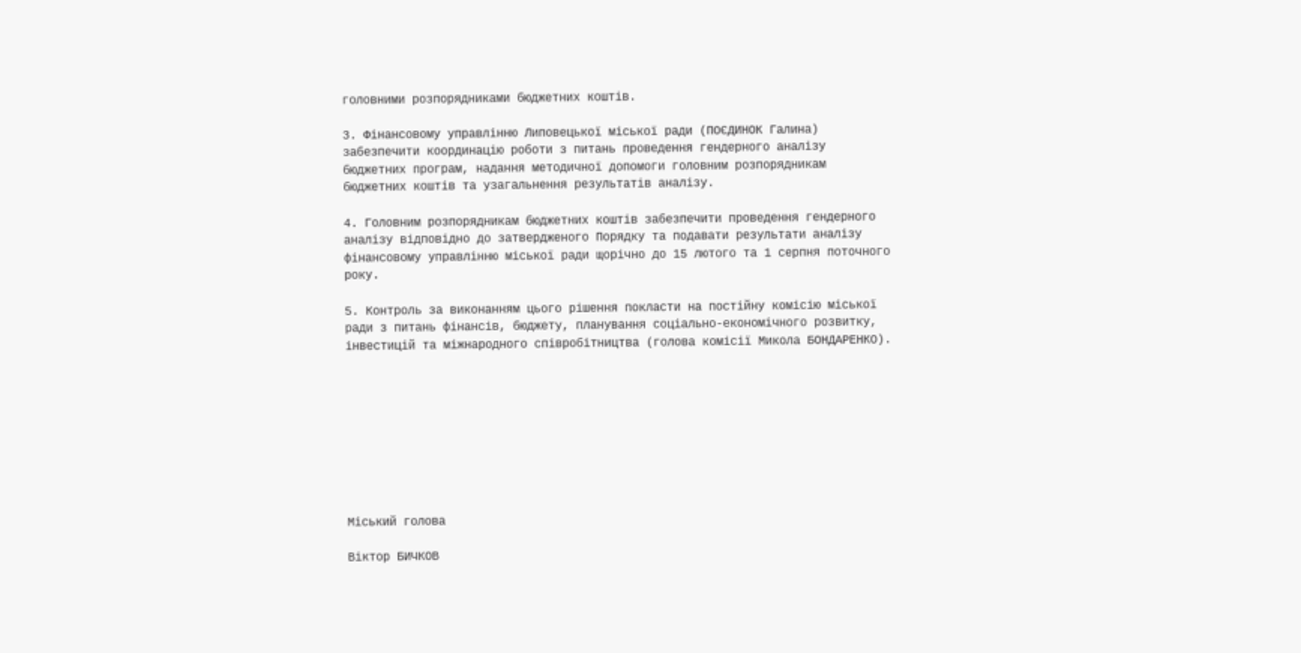головними розпорядниками бюджетних коштів.

3. Фінансовому управлінню Липовецької міської ради (ПОЄДИНОК Галина) забезпечити координацію роботи з питань проведення гендерного аналізу бюджетних програм, надання методичної допомоги головним розпорядникам бюджетних коштів та узагальнення результатів аналізу.

4. Головним розпорядникам бюджетних коштів забезпечити проведення гендерного аналізу відповідно до затвердженого Порядку та подавати результати аналізу фінансовому управлінню міської ради щорічно до 15 лютого та 1 серпня поточного року.

5. Контроль за виконанням цього рішення покласти на постійну комісію міської ради з питань фінансів, бюджету, планування соціально-економічного розвитку, інвестицій та міжнародного співробітництва (голова комісії Микола БОНДАРЕНКО).









Міський голова

Віктор БИЧКОВ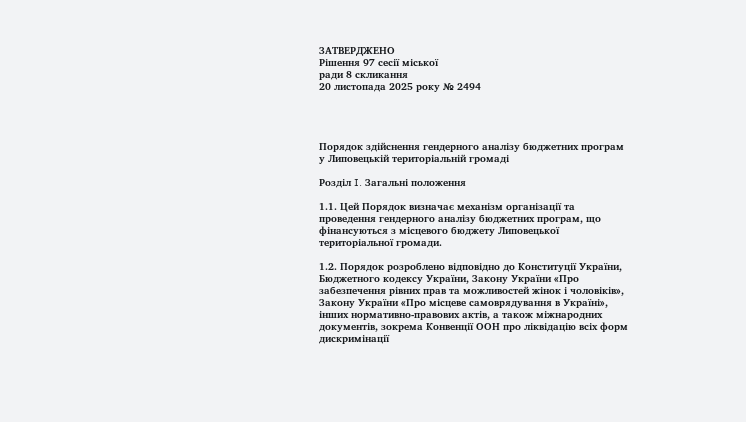ЗАТВЕРДЖЕНО
Рішення 97 сесії міської
ради 8 скликання
20 листопада 2025 року № 2494




Порядок здійснення гендерного аналізу бюджетних програм у Липовецькій територіальній громаді

Розділ I. Загальні положення

1.1. Цей Порядок визначає механізм організації та проведення гендерного аналізу бюджетних програм, що фінансуються з місцевого бюджету Липовецької територіальної громади.

1.2. Порядок розроблено відповідно до Конституції України, Бюджетного кодексу України, Закону України «Про забезпечення рівних прав та можливостей жінок і чоловіків», Закону України «Про місцеве самоврядування в Україні», інших нормативно-правових актів, а також міжнародних документів, зокрема Конвенції ООН про ліквідацію всіх форм дискримінації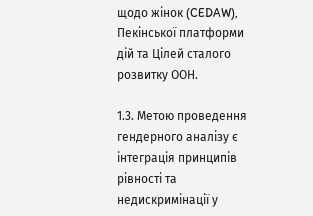щодо жінок (CEDAW), Пекінської платформи дій та Цілей сталого розвитку ООН.

1.3. Метою проведення гендерного аналізу є інтеграція принципів рівності та недискримінації у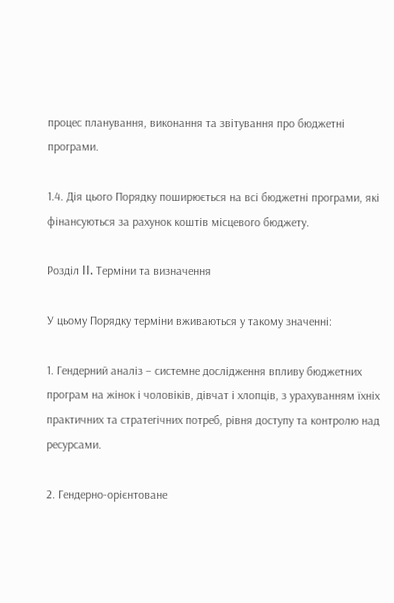процес планування, виконання та звітування про бюджетні програми.

1.4. Дія цього Порядку поширюється на всі бюджетні програми, які фінансуються за рахунок коштів місцевого бюджету.

Розділ II. Терміни та визначення

У цьому Порядку терміни вживаються у такому значенні:

1. Гендерний аналіз – системне дослідження впливу бюджетних програм на жінок і чоловіків, дівчат і хлопців, з урахуванням їхніх практичних та стратегічних потреб, рівня доступу та контролю над ресурсами.

2. Гендерно-орієнтоване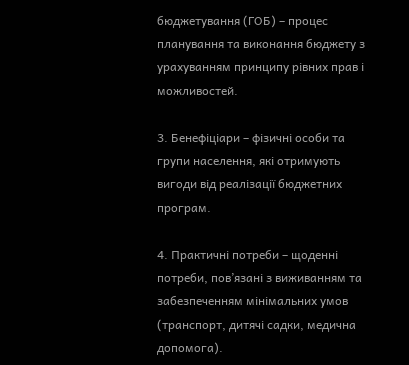бюджетування (ГОБ) – процес планування та виконання бюджету з урахуванням принципу рівних прав і можливостей.

3. Бенефіціари – фізичні особи та групи населення, які отримують вигоди від реалізації бюджетних програм.

4. Практичні потреби – щоденні потреби, пов’язані з виживанням та забезпеченням мінімальних умов (транспорт, дитячі садки, медична допомога).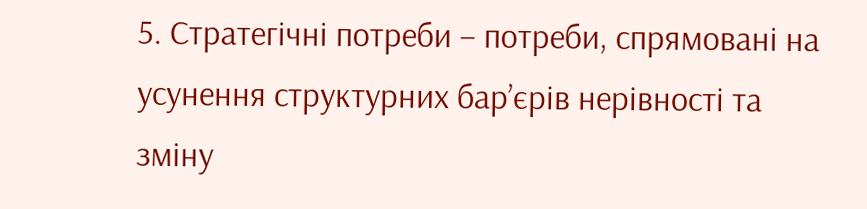5. Стратегічні потреби – потреби, спрямовані на усунення структурних бар’єрів нерівності та зміну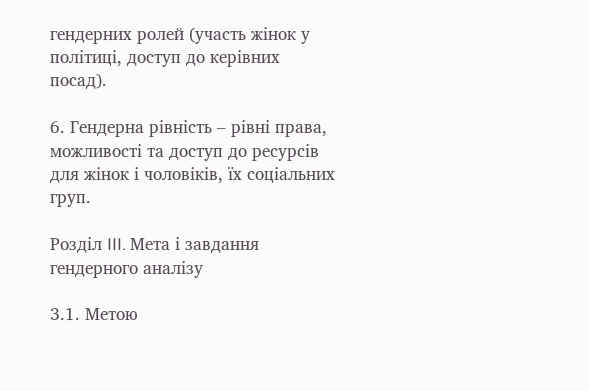гендерних ролей (участь жінок у політиці, доступ до керівних посад).

6. Гендерна рівність – рівні права, можливості та доступ до ресурсів для жінок і чоловіків, їх соціальних груп.

Розділ III. Мета і завдання гендерного аналізу

3.1. Метою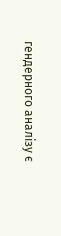гендерного аналізу є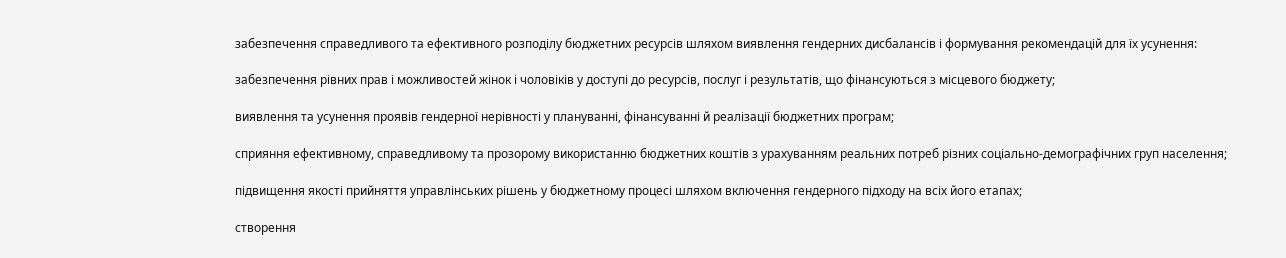забезпечення справедливого та ефективного розподілу бюджетних ресурсів шляхом виявлення гендерних дисбалансів і формування рекомендацій для їх усунення:

забезпечення рівних прав і можливостей жінок і чоловіків у доступі до ресурсів, послуг і результатів, що фінансуються з місцевого бюджету;

виявлення та усунення проявів гендерної нерівності у плануванні, фінансуванні й реалізації бюджетних програм;

сприяння ефективному, справедливому та прозорому використанню бюджетних коштів з урахуванням реальних потреб різних соціально-демографічних груп населення;

підвищення якості прийняття управлінських рішень у бюджетному процесі шляхом включення гендерного підходу на всіх його етапах;

створення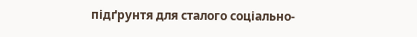підґрунтя для сталого соціально-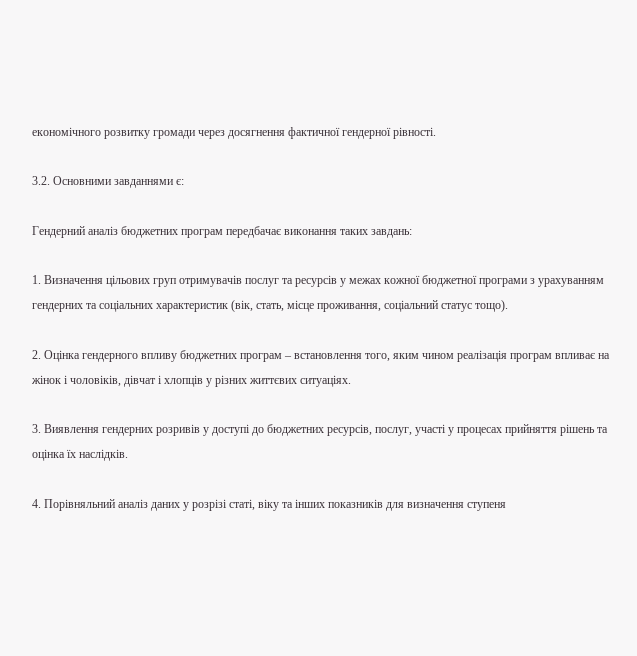економічного розвитку громади через досягнення фактичної гендерної рівності.

3.2. Основними завданнями є:

Гендерний аналіз бюджетних програм передбачає виконання таких завдань:

1. Визначення цільових груп отримувачів послуг та ресурсів у межах кожної бюджетної програми з урахуванням гендерних та соціальних характеристик (вік, стать, місце проживання, соціальний статус тощо).

2. Оцінка гендерного впливу бюджетних програм – встановлення того, яким чином реалізація програм впливає на жінок і чоловіків, дівчат і хлопців у різних життєвих ситуаціях.

3. Виявлення гендерних розривів у доступі до бюджетних ресурсів, послуг, участі у процесах прийняття рішень та оцінка їх наслідків.

4. Порівняльний аналіз даних у розрізі статі, віку та інших показників для визначення ступеня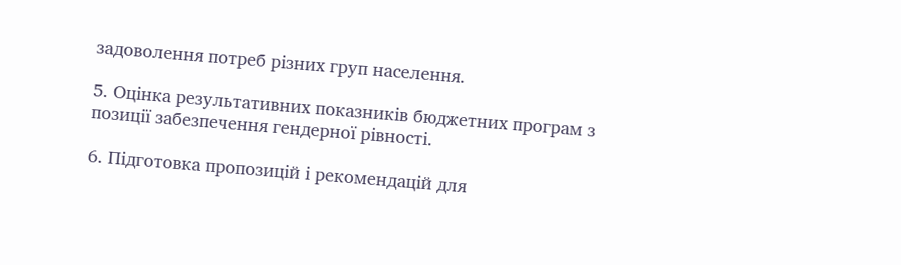задоволення потреб різних груп населення.

5. Оцінка результативних показників бюджетних програм з позиції забезпечення гендерної рівності.

6. Підготовка пропозицій і рекомендацій для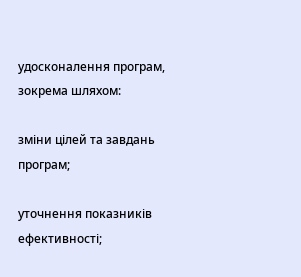удосконалення програм, зокрема шляхом:

зміни цілей та завдань програм;

уточнення показників ефективності;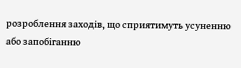розроблення заходів, що сприятимуть усуненню або запобіганню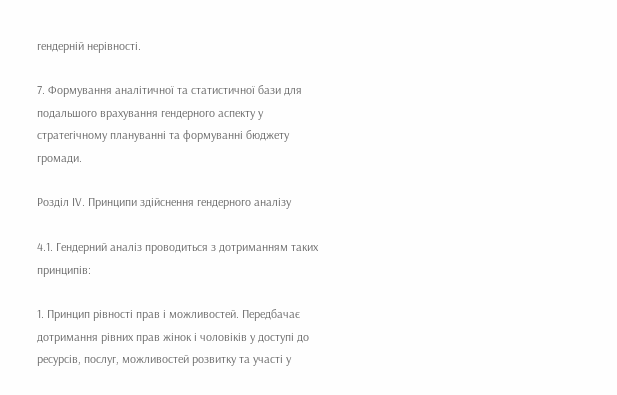гендерній нерівності.

7. Формування аналітичної та статистичної бази для подальшого врахування гендерного аспекту у стратегічному плануванні та формуванні бюджету громади.

Розділ ІV. Принципи здійснення гендерного аналізу

4.1. Гендерний аналіз проводиться з дотриманням таких принципів:

1. Принцип рівності прав і можливостей. Передбачає дотримання рівних прав жінок і чоловіків у доступі до ресурсів, послуг, можливостей розвитку та участі у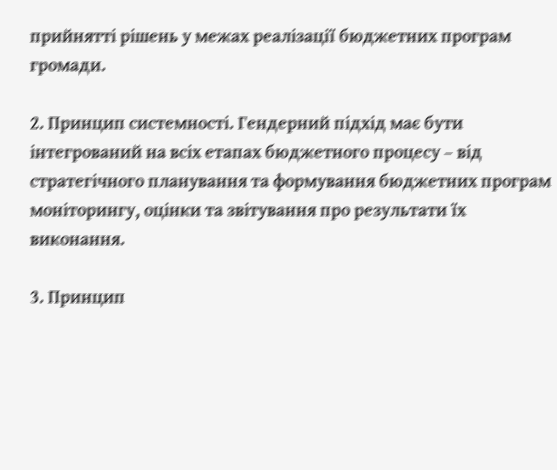прийнятті рішень у межах реалізації бюджетних програм громади.

2. Принцип системності. Гендерний підхід має бути інтегрований на всіх етапах бюджетного процесу – від стратегічного планування та формування бюджетних програм моніторингу, оцінки та звітування про результати їх виконання.

3. Принцип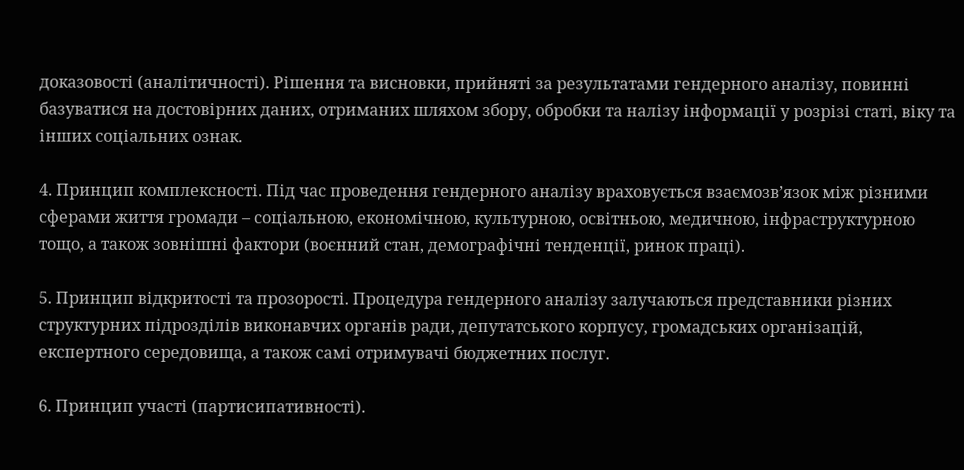доказовості (аналітичності). Рішення та висновки, прийняті за результатами гендерного аналізу, повинні базуватися на достовірних даних, отриманих шляхом збору, обробки та налізу інформації у розрізі статі, віку та інших соціальних ознак.

4. Принцип комплексності. Під час проведення гендерного аналізу враховується взаємозв’язок між різними сферами життя громади – соціальною, економічною, культурною, освітньою, медичною, інфраструктурною тощо, а також зовнішні фактори (воєнний стан, демографічні тенденції, ринок праці).

5. Принцип відкритості та прозорості. Процедура гендерного аналізу залучаються представники різних структурних підрозділів виконавчих органів ради, депутатського корпусу, громадських організацій, експертного середовища, а також самі отримувачі бюджетних послуг.

6. Принцип участі (партисипативності).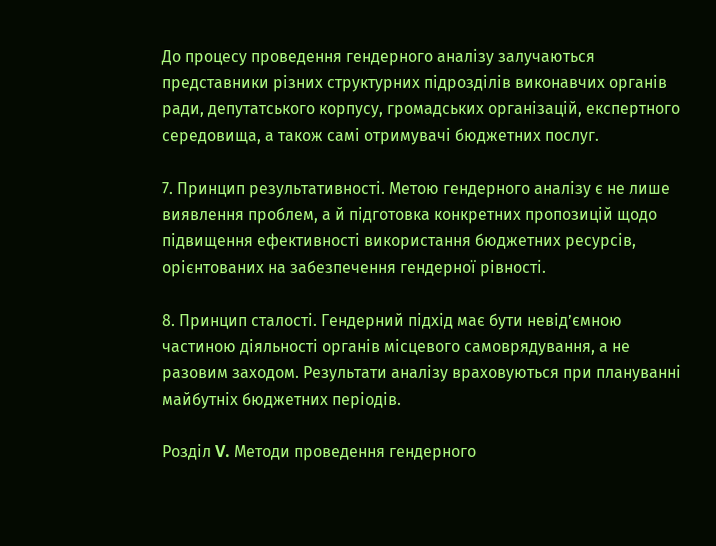До процесу проведення гендерного аналізу залучаються представники різних структурних підрозділів виконавчих органів ради, депутатського корпусу, громадських організацій, експертного середовища, а також самі отримувачі бюджетних послуг.

7. Принцип результативності. Метою гендерного аналізу є не лише виявлення проблем, а й підготовка конкретних пропозицій щодо підвищення ефективності використання бюджетних ресурсів, орієнтованих на забезпечення гендерної рівності.

8. Принцип сталості. Гендерний підхід має бути невід’ємною частиною діяльності органів місцевого самоврядування, а не разовим заходом. Результати аналізу враховуються при плануванні майбутніх бюджетних періодів.

Розділ V. Методи проведення гендерного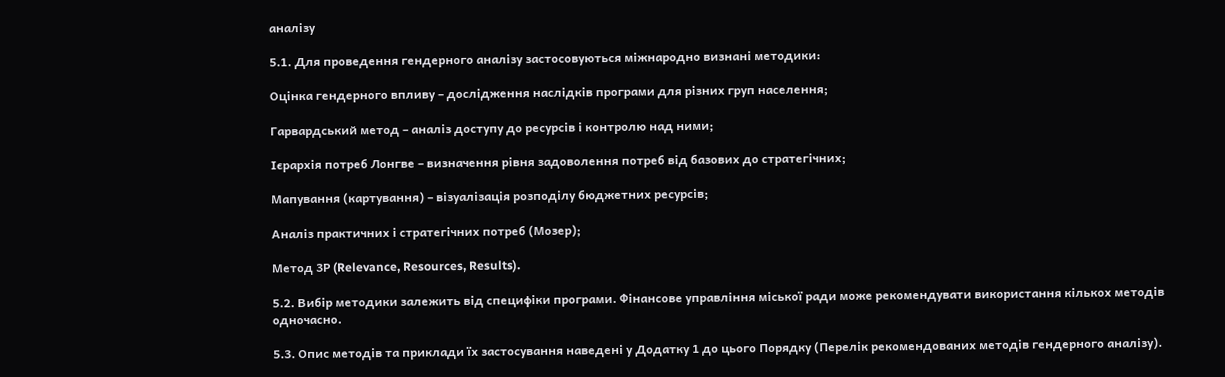аналізу

5.1. Для проведення гендерного аналізу застосовуються міжнародно визнані методики:

Оцінка гендерного впливу – дослідження наслідків програми для різних груп населення;

Гарвардський метод – аналіз доступу до ресурсів і контролю над ними;

Ієрархія потреб Лонгве – визначення рівня задоволення потреб від базових до стратегічних;

Мапування (картування) – візуалізація розподілу бюджетних ресурсів;

Аналіз практичних і стратегічних потреб (Мозер);

Метод 3Р (Relevance, Resources, Results).

5.2. Вибір методики залежить від специфіки програми. Фінансове управління міської ради може рекомендувати використання кількох методів одночасно.

5.3. Опис методів та приклади їх застосування наведені у Додатку 1 до цього Порядку (Перелік рекомендованих методів гендерного аналізу).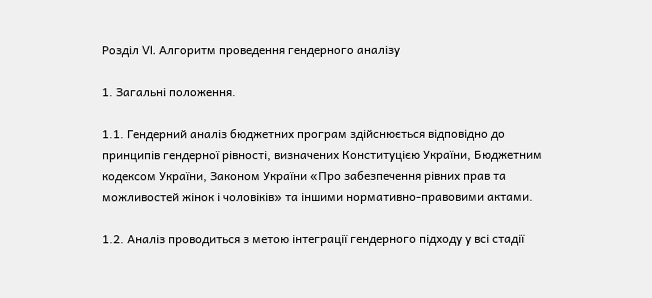Розділ VI. Алгоритм проведення гендерного аналізу

1. Загальні положення.

1.1. Гендерний аналіз бюджетних програм здійснюється відповідно до принципів гендерної рівності, визначених Конституцією України, Бюджетним кодексом України, Законом України «Про забезпечення рівних прав та можливостей жінок і чоловіків» та іншими нормативно-правовими актами.

1.2. Аналіз проводиться з метою інтеграції гендерного підходу у всі стадії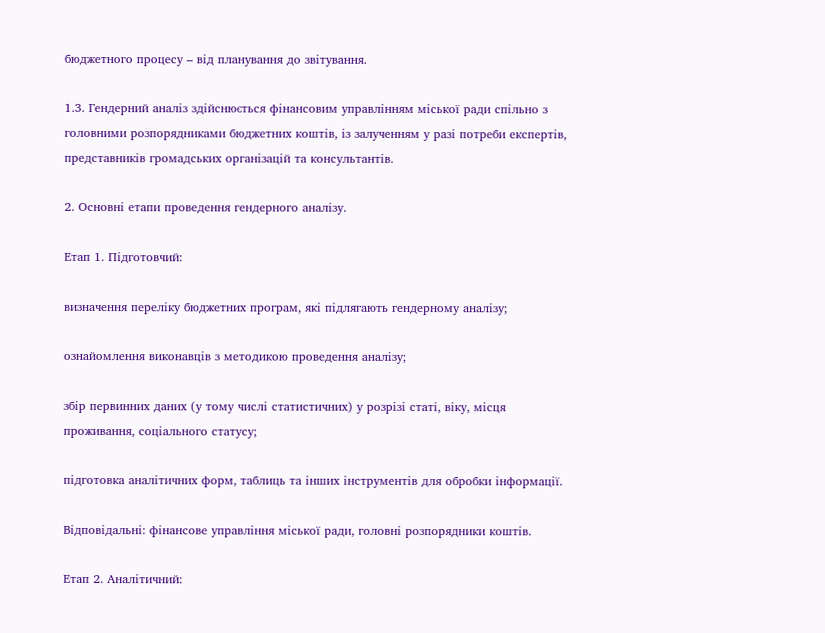бюджетного процесу – від планування до звітування.

1.3. Гендерний аналіз здійснюється фінансовим управлінням міської ради спільно з головними розпорядниками бюджетних коштів, із залученням у разі потреби експертів, представників громадських організацій та консультантів.

2. Основні етапи проведення гендерного аналізу.

Етап 1. Підготовчий:

визначення переліку бюджетних програм, які підлягають гендерному аналізу;

ознайомлення виконавців з методикою проведення аналізу;

збір первинних даних (у тому числі статистичних) у розрізі статі, віку, місця проживання, соціального статусу;

підготовка аналітичних форм, таблиць та інших інструментів для обробки інформації.

Відповідальні: фінансове управління міської ради, головні розпорядники коштів.

Етап 2. Аналітичний: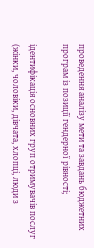проведення аналізу мети та завдань бюджетних програм із позиції гендерної рівності;

ідентифікація основних груп отримувачів послуг (жінки, чоловіки, дівчата, хлопці, люди з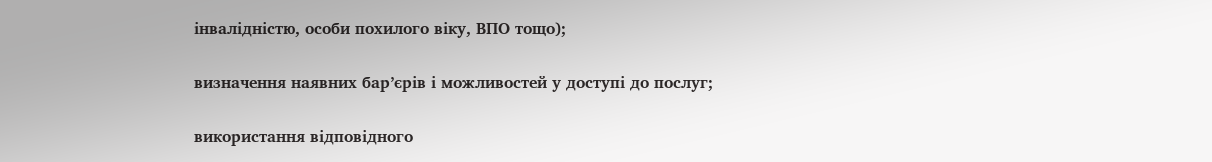інвалідністю, особи похилого віку, ВПО тощо);

визначення наявних бар’єрів і можливостей у доступі до послуг;

використання відповідного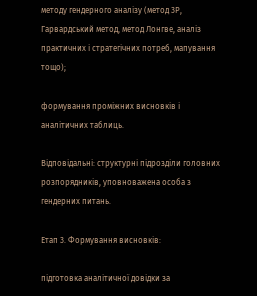методу гендерного аналізу (метод 3Р, Гарвардський метод, метод Лонгве, аналіз практичних і стратегічних потреб, мапування тощо);

формування проміжних висновків і аналітичних таблиць.

Відповідальні: структурні підрозділи головних розпорядників, уповноважена особа з гендерних питань.

Етап 3. Формування висновків:

підготовка аналітичної довідки за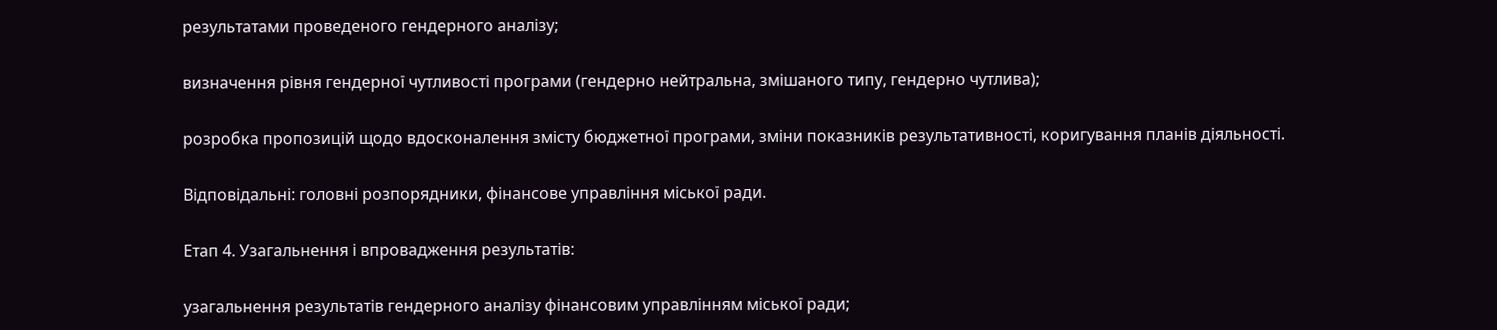результатами проведеного гендерного аналізу;

визначення рівня гендерної чутливості програми (гендерно нейтральна, змішаного типу, гендерно чутлива);

розробка пропозицій щодо вдосконалення змісту бюджетної програми, зміни показників результативності, коригування планів діяльності.

Відповідальні: головні розпорядники, фінансове управління міської ради.

Етап 4. Узагальнення і впровадження результатів:

узагальнення результатів гендерного аналізу фінансовим управлінням міської ради;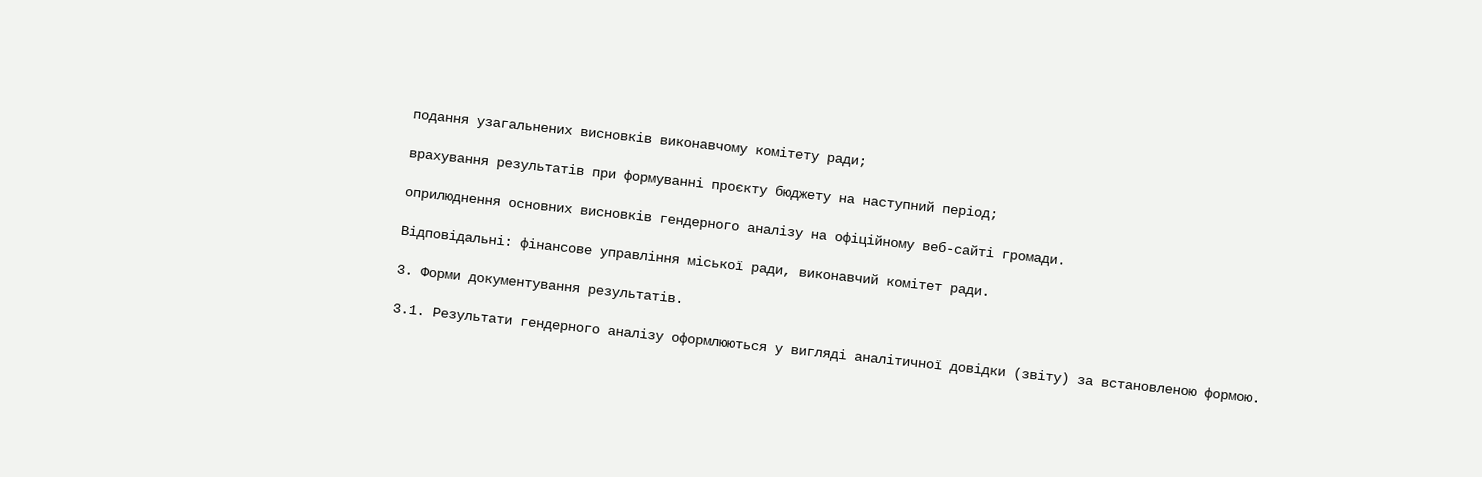подання узагальнених висновків виконавчому комітету ради;

врахування результатів при формуванні проєкту бюджету на наступний період;

оприлюднення основних висновків гендерного аналізу на офіційному веб-сайті громади.

Відповідальні: фінансове управління міської ради, виконавчий комітет ради.

3. Форми документування результатів.

3.1. Результати гендерного аналізу оформлюються у вигляді аналітичної довідки (звіту) за встановленою формою.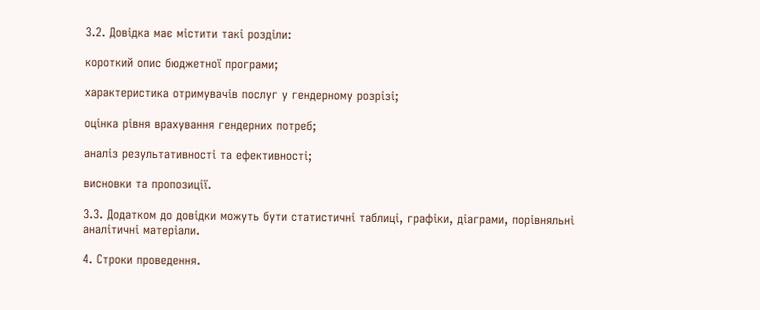3.2. Довідка має містити такі розділи:

короткий опис бюджетної програми;

характеристика отримувачів послуг у гендерному розрізі;

оцінка рівня врахування гендерних потреб;

аналіз результативності та ефективності;

висновки та пропозиції.

3.3. Додатком до довідки можуть бути статистичні таблиці, графіки, діаграми, порівняльні аналітичні матеріали.

4. Строки проведення.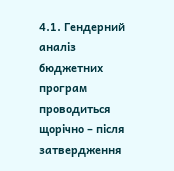4.1. Гендерний аналіз бюджетних програм проводиться щорічно – після затвердження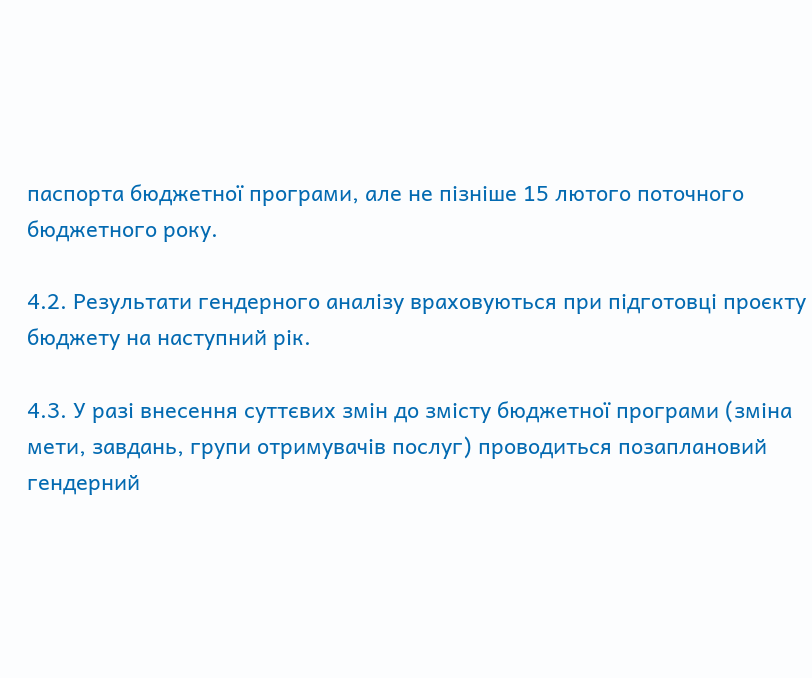паспорта бюджетної програми, але не пізніше 15 лютого поточного бюджетного року.

4.2. Результати гендерного аналізу враховуються при підготовці проєкту бюджету на наступний рік.

4.3. У разі внесення суттєвих змін до змісту бюджетної програми (зміна мети, завдань, групи отримувачів послуг) проводиться позаплановий гендерний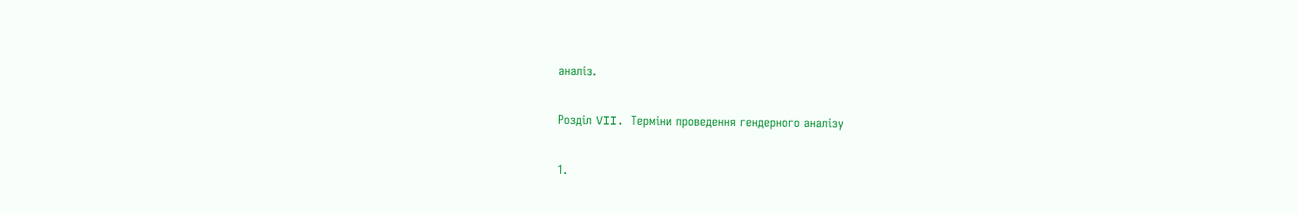аналіз.

Розділ VII. Терміни проведення гендерного аналізу

1.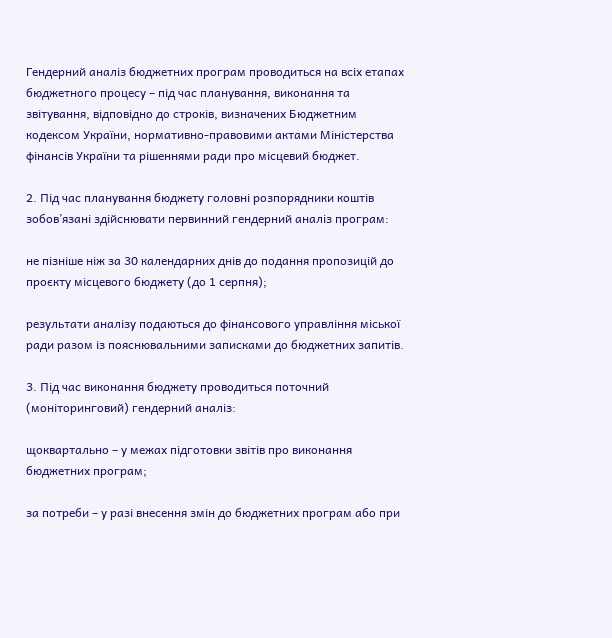Гендерний аналіз бюджетних програм проводиться на всіх етапах бюджетного процесу – під час планування, виконання та звітування, відповідно до строків, визначених Бюджетним кодексом України, нормативно-правовими актами Міністерства фінансів України та рішеннями ради про місцевий бюджет.

2. Під час планування бюджету головні розпорядники коштів зобов’язані здійснювати первинний гендерний аналіз програм:

не пізніше ніж за 30 календарних днів до подання пропозицій до проєкту місцевого бюджету (до 1 серпня);

результати аналізу подаються до фінансового управління міської ради разом із пояснювальними записками до бюджетних запитів.

3. Під час виконання бюджету проводиться поточний (моніторинговий) гендерний аналіз:

щоквартально – у межах підготовки звітів про виконання бюджетних програм;

за потреби – у разі внесення змін до бюджетних програм або при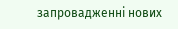запровадженні нових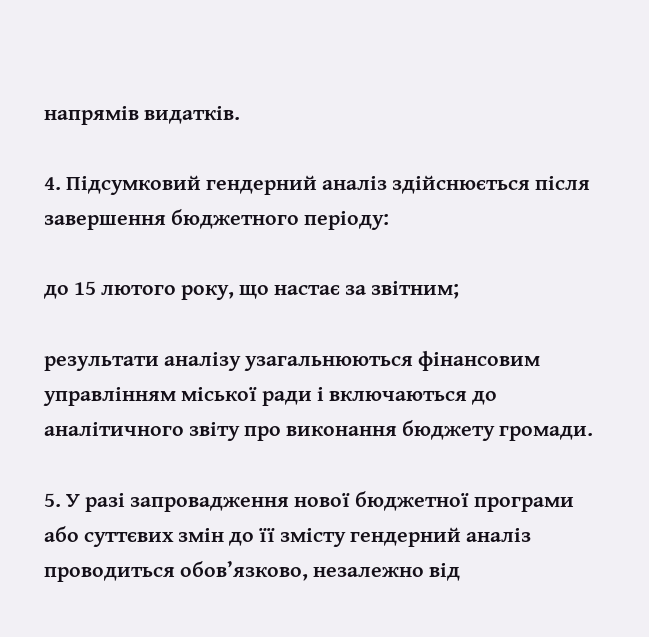напрямів видатків.

4. Підсумковий гендерний аналіз здійснюється після завершення бюджетного періоду:

до 15 лютого року, що настає за звітним;

результати аналізу узагальнюються фінансовим управлінням міської ради і включаються до аналітичного звіту про виконання бюджету громади.

5. У разі запровадження нової бюджетної програми або суттєвих змін до її змісту гендерний аналіз проводиться обов’язково, незалежно від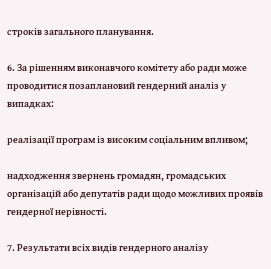строків загального планування.

6. За рішенням виконавчого комітету або ради може проводитися позаплановий гендерний аналіз у випадках:

реалізації програм із високим соціальним впливом;

надходження звернень громадян, громадських організацій або депутатів ради щодо можливих проявів гендерної нерівності.

7. Результати всіх видів гендерного аналізу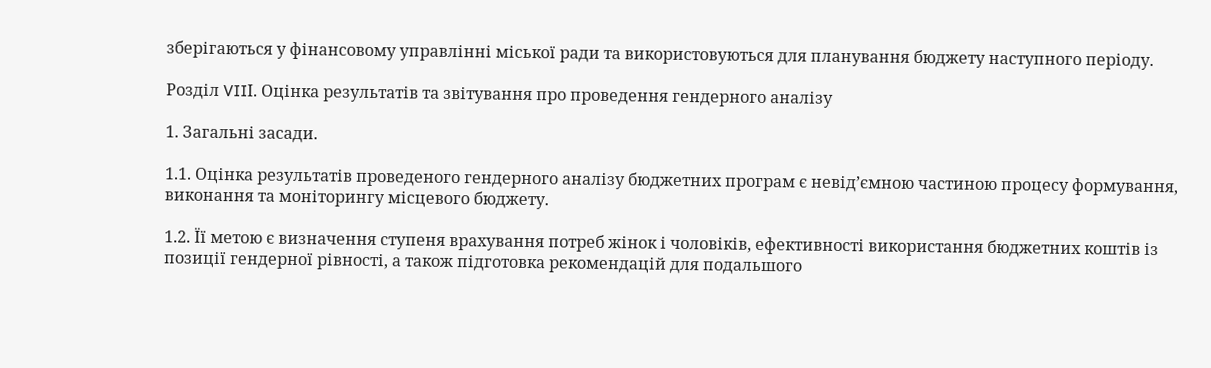зберігаються у фінансовому управлінні міської ради та використовуються для планування бюджету наступного періоду.

Розділ VIIІ. Оцінка результатів та звітування про проведення гендерного аналізу

1. Загальні засади.

1.1. Оцінка результатів проведеного гендерного аналізу бюджетних програм є невід’ємною частиною процесу формування, виконання та моніторингу місцевого бюджету.

1.2. Її метою є визначення ступеня врахування потреб жінок і чоловіків, ефективності використання бюджетних коштів із позиції гендерної рівності, а також підготовка рекомендацій для подальшого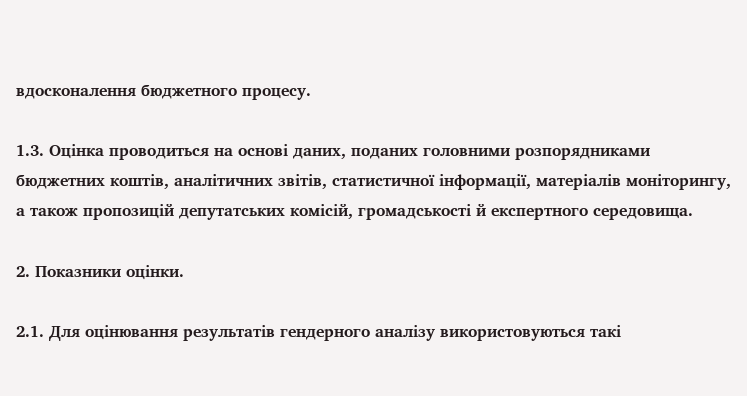вдосконалення бюджетного процесу.

1.3. Оцінка проводиться на основі даних, поданих головними розпорядниками бюджетних коштів, аналітичних звітів, статистичної інформації, матеріалів моніторингу, а також пропозицій депутатських комісій, громадськості й експертного середовища.

2. Показники оцінки.

2.1. Для оцінювання результатів гендерного аналізу використовуються такі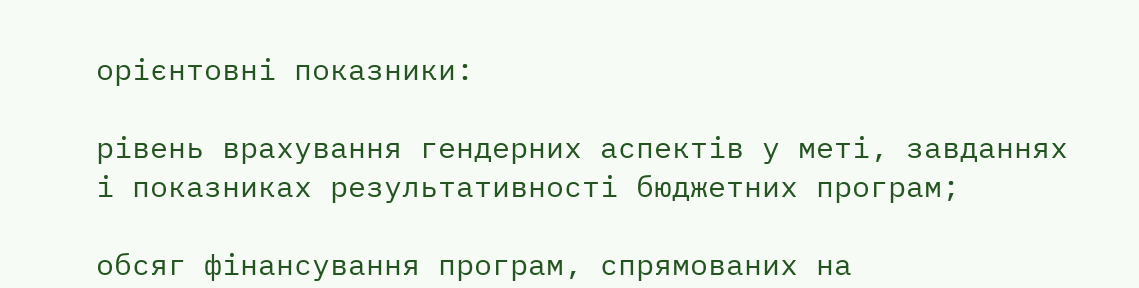орієнтовні показники:

рівень врахування гендерних аспектів у меті, завданнях і показниках результативності бюджетних програм;

обсяг фінансування програм, спрямованих на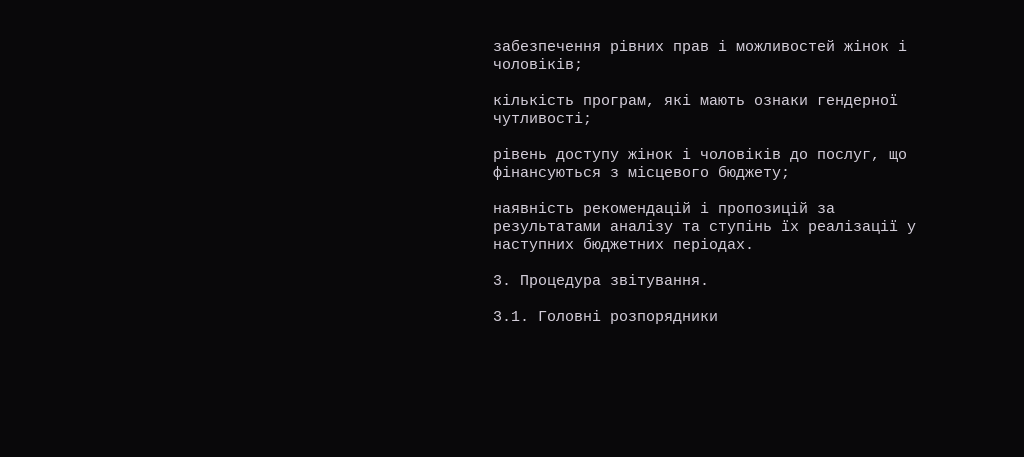забезпечення рівних прав і можливостей жінок і чоловіків;

кількість програм, які мають ознаки гендерної чутливості;

рівень доступу жінок і чоловіків до послуг, що фінансуються з місцевого бюджету;

наявність рекомендацій і пропозицій за результатами аналізу та ступінь їх реалізації у наступних бюджетних періодах.

3. Процедура звітування.

3.1. Головні розпорядники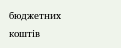бюджетних коштів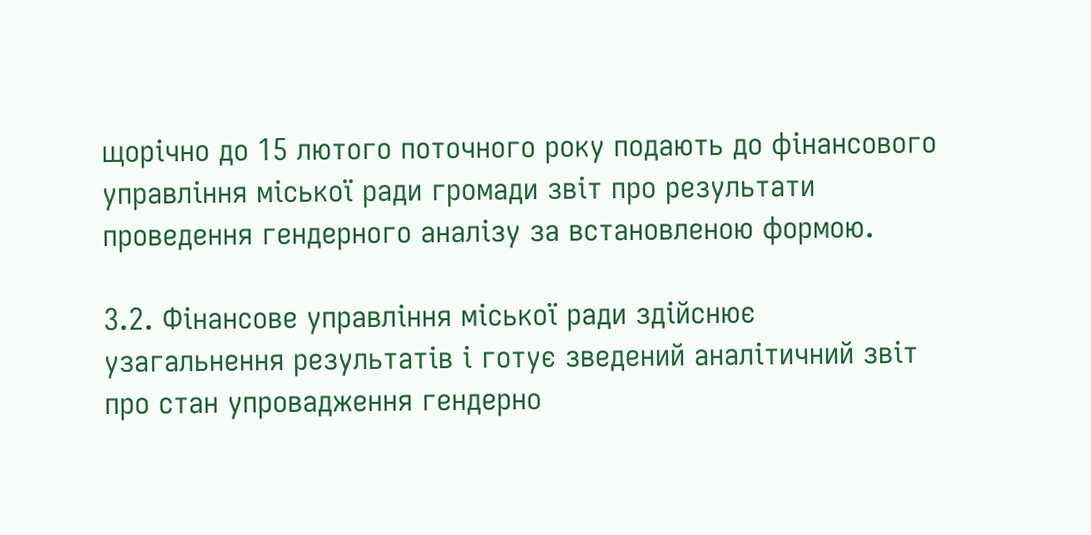щорічно до 15 лютого поточного року подають до фінансового управління міської ради громади звіт про результати проведення гендерного аналізу за встановленою формою.

3.2. Фінансове управління міської ради здійснює узагальнення результатів і готує зведений аналітичний звіт про стан упровадження гендерно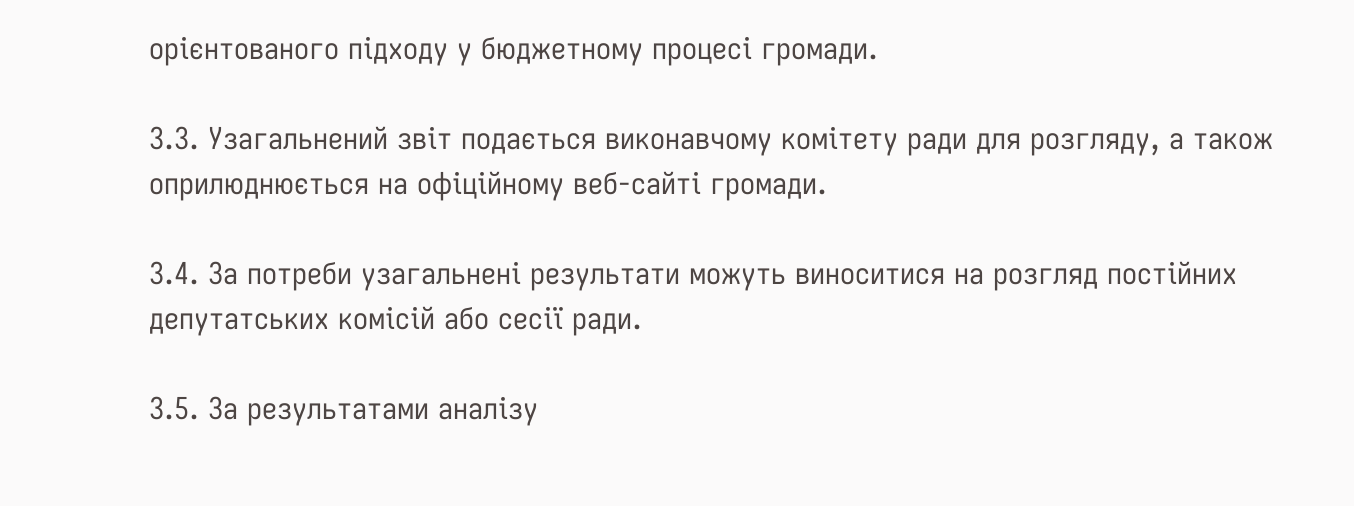орієнтованого підходу у бюджетному процесі громади.

3.3. Узагальнений звіт подається виконавчому комітету ради для розгляду, а також оприлюднюється на офіційному веб-сайті громади.

3.4. За потреби узагальнені результати можуть виноситися на розгляд постійних депутатських комісій або сесії ради.

3.5. За результатами аналізу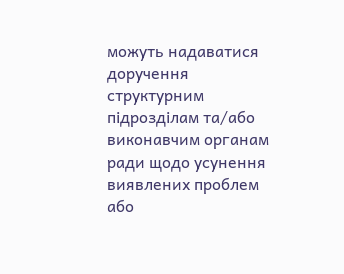можуть надаватися доручення структурним підрозділам та/або виконавчим органам ради щодо усунення виявлених проблем або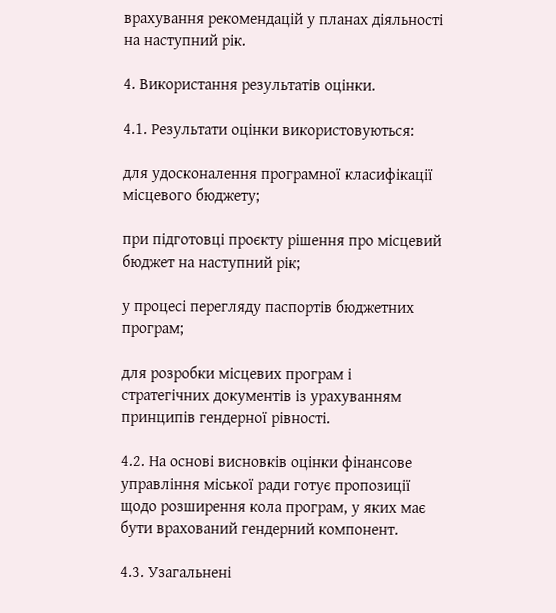врахування рекомендацій у планах діяльності на наступний рік.

4. Використання результатів оцінки.

4.1. Результати оцінки використовуються:

для удосконалення програмної класифікації місцевого бюджету;

при підготовці проєкту рішення про місцевий бюджет на наступний рік;

у процесі перегляду паспортів бюджетних програм;

для розробки місцевих програм і стратегічних документів із урахуванням принципів гендерної рівності.

4.2. На основі висновків оцінки фінансове управління міської ради готує пропозиції щодо розширення кола програм, у яких має бути врахований гендерний компонент.

4.3. Узагальнені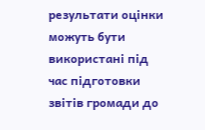результати оцінки можуть бути використані під час підготовки звітів громади до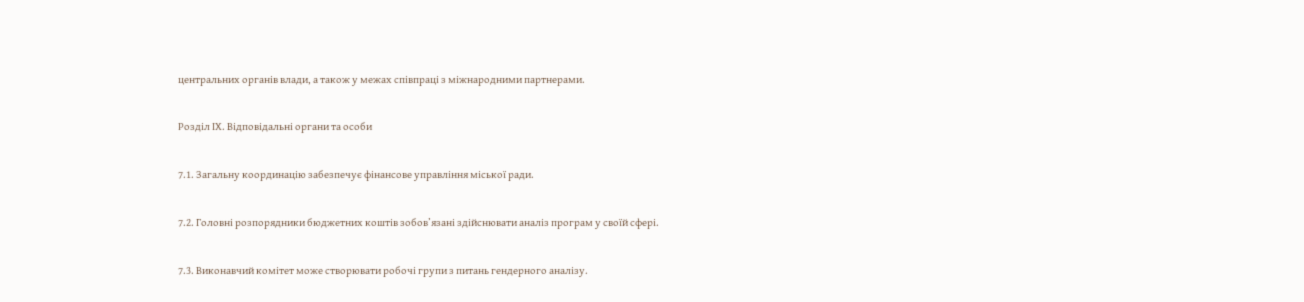центральних органів влади, а також у межах співпраці з міжнародними партнерами.

Розділ ІХ. Відповідальні органи та особи

7.1. Загальну координацію забезпечує фінансове управління міської ради.

7.2. Головні розпорядники бюджетних коштів зобов’язані здійснювати аналіз програм у своїй сфері.

7.3. Виконавчий комітет може створювати робочі групи з питань гендерного аналізу.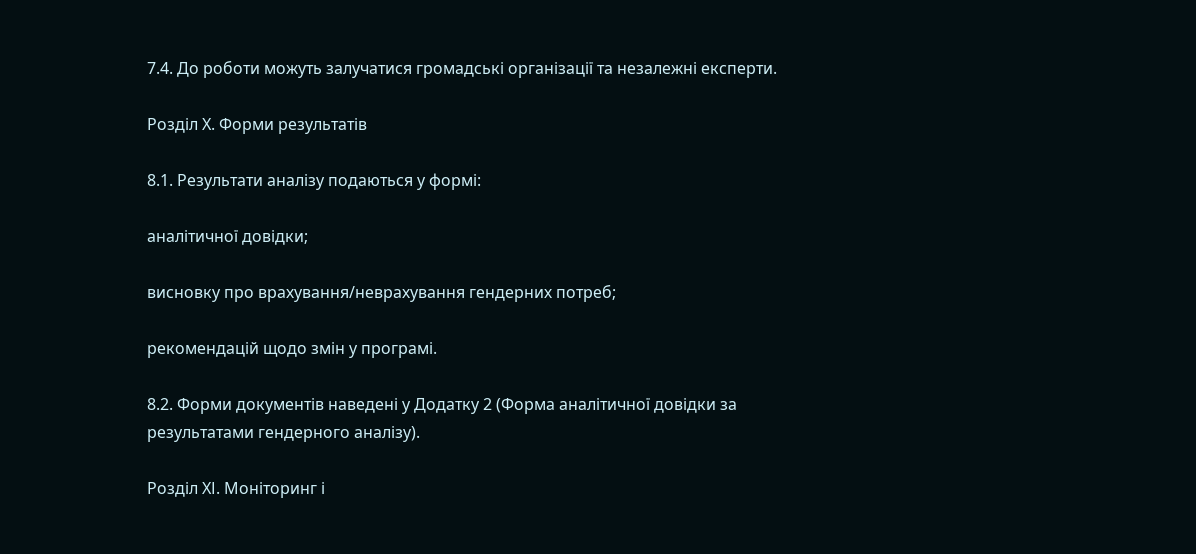7.4. До роботи можуть залучатися громадські організації та незалежні експерти.

Розділ Х. Форми результатів

8.1. Результати аналізу подаються у формі:

аналітичної довідки;

висновку про врахування/неврахування гендерних потреб;

рекомендацій щодо змін у програмі.

8.2. Форми документів наведені у Додатку 2 (Форма аналітичної довідки за результатами гендерного аналізу).

Розділ XІ. Моніторинг і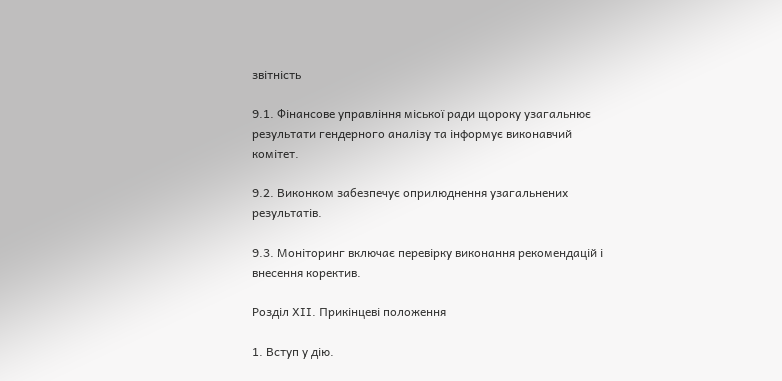звітність

9.1. Фінансове управління міської ради щороку узагальнює результати гендерного аналізу та інформує виконавчий комітет.

9.2. Виконком забезпечує оприлюднення узагальнених результатів.

9.3. Моніторинг включає перевірку виконання рекомендацій і внесення коректив.

Розділ ХІІ. Прикінцеві положення

1. Вступ у дію.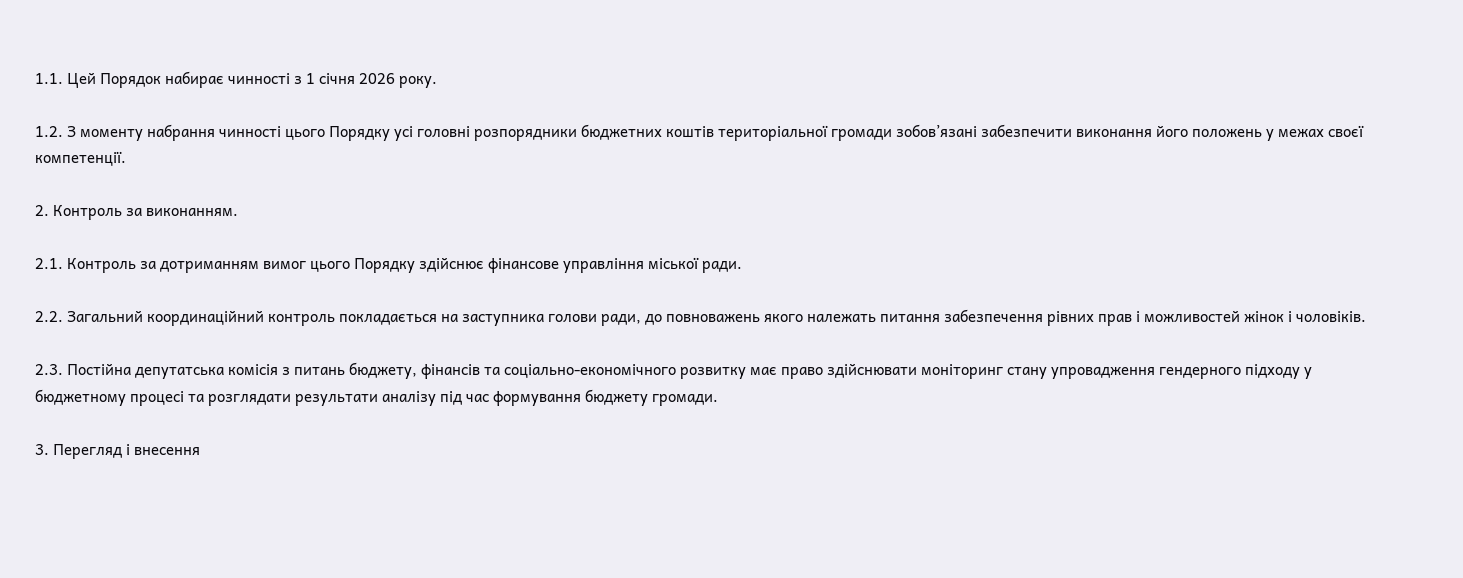1.1. Цей Порядок набирає чинності з 1 січня 2026 року.

1.2. З моменту набрання чинності цього Порядку усі головні розпорядники бюджетних коштів територіальної громади зобов’язані забезпечити виконання його положень у межах своєї компетенції.

2. Контроль за виконанням.

2.1. Контроль за дотриманням вимог цього Порядку здійснює фінансове управління міської ради.

2.2. Загальний координаційний контроль покладається на заступника голови ради, до повноважень якого належать питання забезпечення рівних прав і можливостей жінок і чоловіків.

2.3. Постійна депутатська комісія з питань бюджету, фінансів та соціально-економічного розвитку має право здійснювати моніторинг стану упровадження гендерного підходу у бюджетному процесі та розглядати результати аналізу під час формування бюджету громади.

3. Перегляд і внесення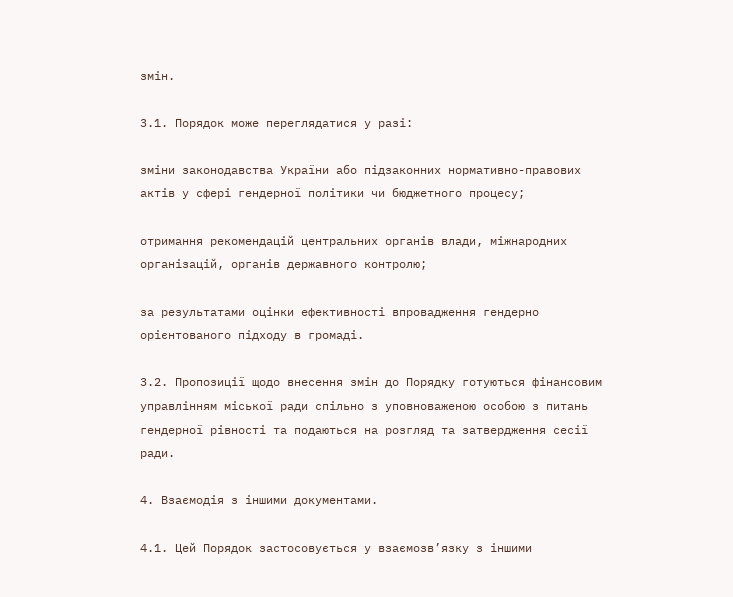змін.

3.1. Порядок може переглядатися у разі:

зміни законодавства України або підзаконних нормативно-правових актів у сфері гендерної політики чи бюджетного процесу;

отримання рекомендацій центральних органів влади, міжнародних організацій, органів державного контролю;

за результатами оцінки ефективності впровадження гендерно орієнтованого підходу в громаді.

3.2. Пропозиції щодо внесення змін до Порядку готуються фінансовим управлінням міської ради спільно з уповноваженою особою з питань гендерної рівності та подаються на розгляд та затвердження сесії ради.

4. Взаємодія з іншими документами.

4.1. Цей Порядок застосовується у взаємозв’язку з іншими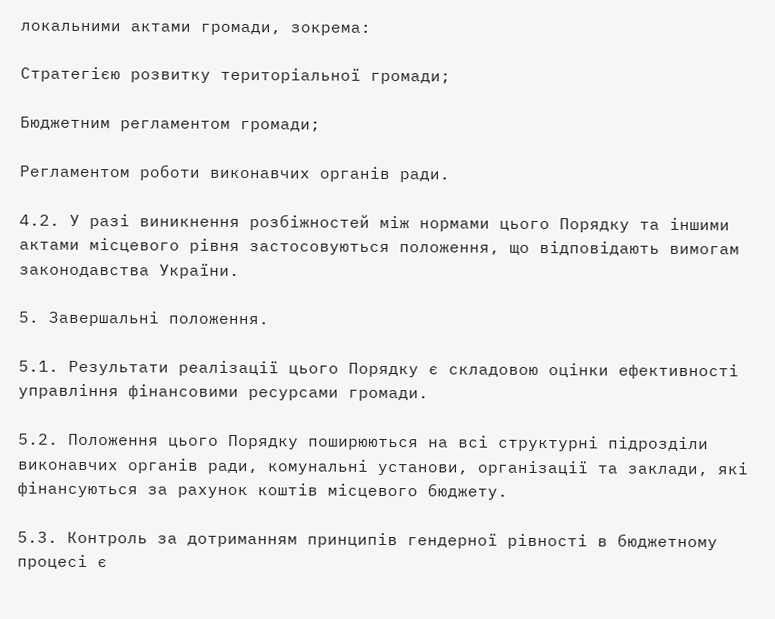локальними актами громади, зокрема:

Стратегією розвитку територіальної громади;

Бюджетним регламентом громади;

Регламентом роботи виконавчих органів ради.

4.2. У разі виникнення розбіжностей між нормами цього Порядку та іншими актами місцевого рівня застосовуються положення, що відповідають вимогам законодавства України.

5. Завершальні положення.

5.1. Результати реалізації цього Порядку є складовою оцінки ефективності управління фінансовими ресурсами громади.

5.2. Положення цього Порядку поширюються на всі структурні підрозділи виконавчих органів ради, комунальні установи, організації та заклади, які фінансуються за рахунок коштів місцевого бюджету.

5.3. Контроль за дотриманням принципів гендерної рівності в бюджетному процесі є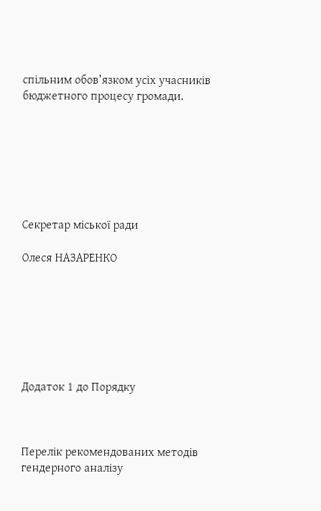спільним обов’язком усіх учасників бюджетного процесу громади.







Секретар міської ради

Олеся НАЗАРЕНКО







Додаток 1 до Порядку



Перелік рекомендованих методів гендерного аналізу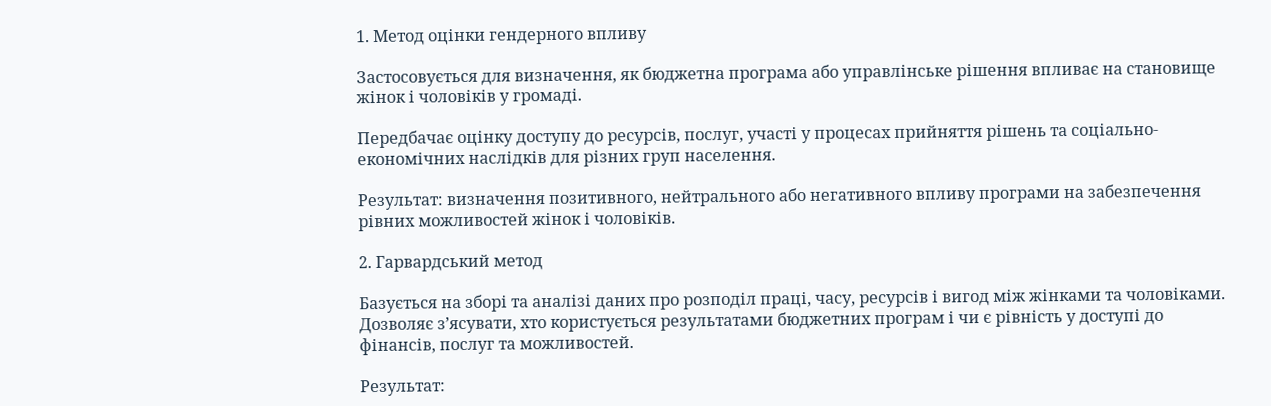1. Метод оцінки гендерного впливу

Застосовується для визначення, як бюджетна програма або управлінське рішення впливає на становище жінок і чоловіків у громаді.

Передбачає оцінку доступу до ресурсів, послуг, участі у процесах прийняття рішень та соціально-економічних наслідків для різних груп населення.

Результат: визначення позитивного, нейтрального або негативного впливу програми на забезпечення рівних можливостей жінок і чоловіків.

2. Гарвардський метод

Базується на зборі та аналізі даних про розподіл праці, часу, ресурсів і вигод між жінками та чоловіками. Дозволяє з’ясувати, хто користується результатами бюджетних програм і чи є рівність у доступі до фінансів, послуг та можливостей.

Результат: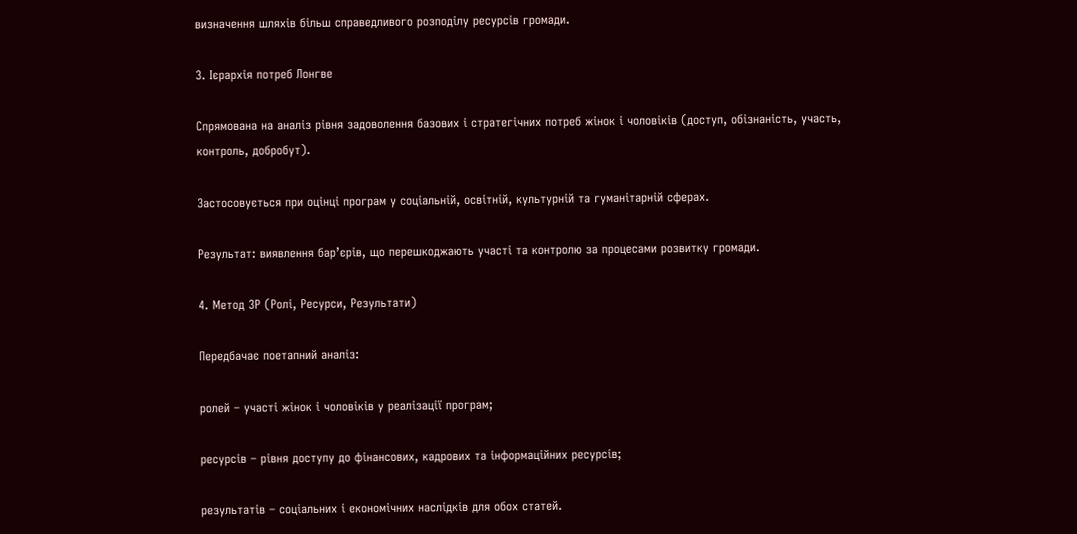визначення шляхів більш справедливого розподілу ресурсів громади.

3. Ієрархія потреб Лонгве

Спрямована на аналіз рівня задоволення базових і стратегічних потреб жінок і чоловіків (доступ, обізнаність, участь, контроль, добробут).

Застосовується при оцінці програм у соціальній, освітній, культурній та гуманітарній сферах.

Результат: виявлення бар’єрів, що перешкоджають участі та контролю за процесами розвитку громади.

4. Метод 3Р (Ролі, Ресурси, Результати)

Передбачає поетапний аналіз:

ролей – участі жінок і чоловіків у реалізації програм;

ресурсів – рівня доступу до фінансових, кадрових та інформаційних ресурсів;

результатів – соціальних і економічних наслідків для обох статей.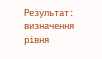Результат: визначення рівня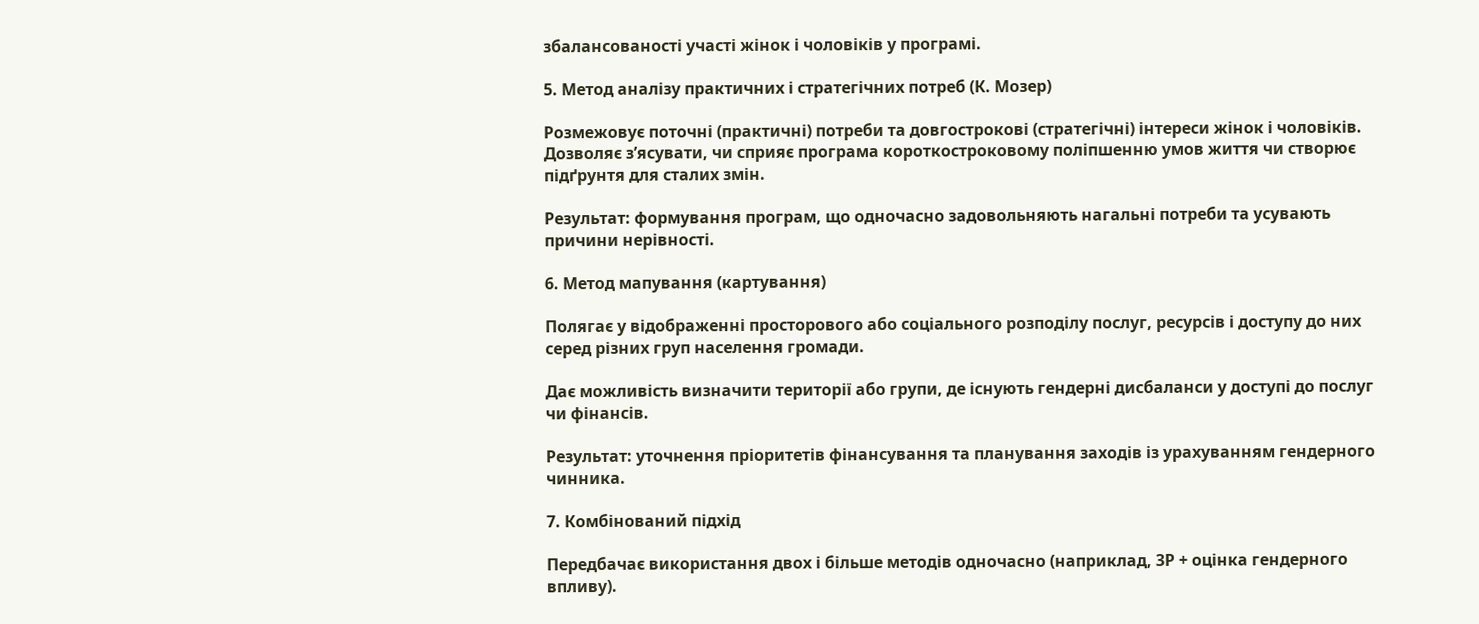збалансованості участі жінок і чоловіків у програмі.

5. Метод аналізу практичних і стратегічних потреб (К. Мозер)

Розмежовує поточні (практичні) потреби та довгострокові (стратегічні) інтереси жінок і чоловіків. Дозволяє з’ясувати, чи сприяє програма короткостроковому поліпшенню умов життя чи створює підґрунтя для сталих змін.

Результат: формування програм, що одночасно задовольняють нагальні потреби та усувають причини нерівності.

6. Метод мапування (картування)

Полягає у відображенні просторового або соціального розподілу послуг, ресурсів і доступу до них серед різних груп населення громади.

Дає можливість визначити території або групи, де існують гендерні дисбаланси у доступі до послуг чи фінансів.

Результат: уточнення пріоритетів фінансування та планування заходів із урахуванням гендерного чинника.

7. Комбінований підхід

Передбачає використання двох і більше методів одночасно (наприклад, 3Р + оцінка гендерного впливу).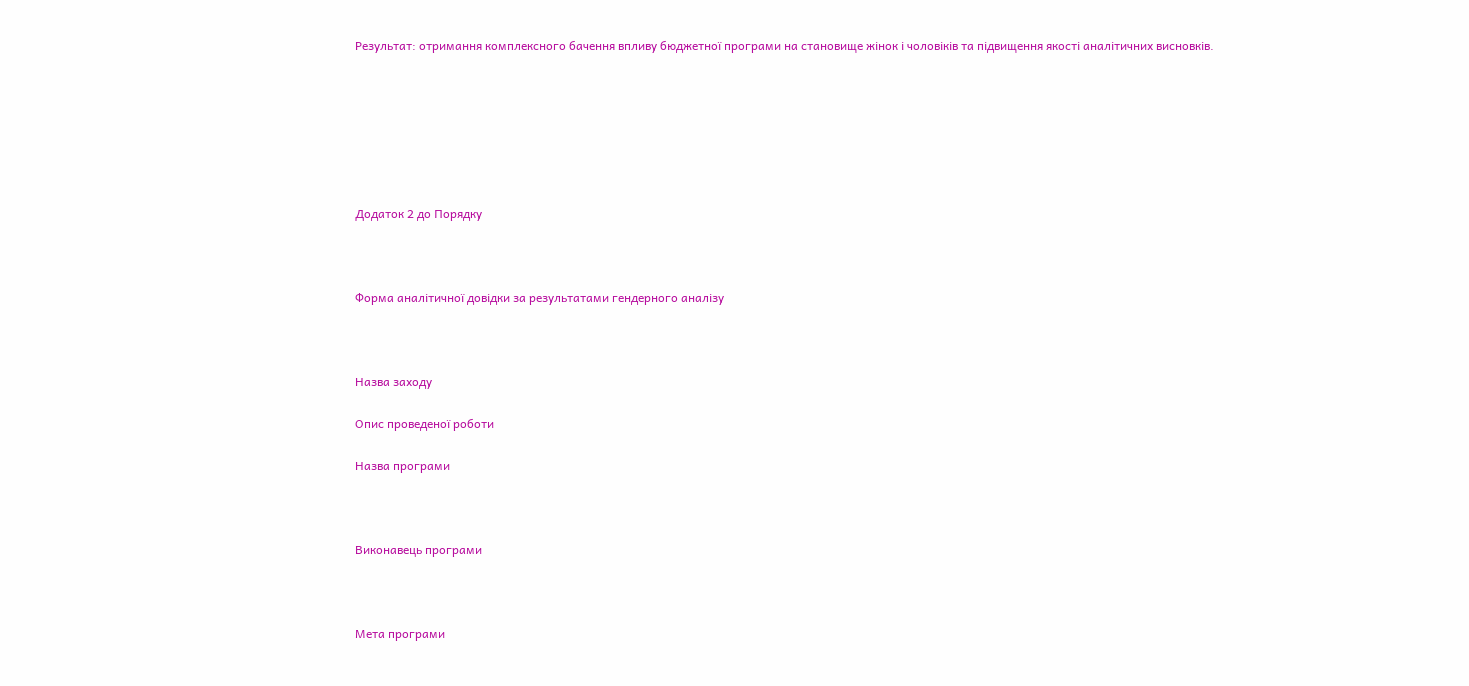Результат: отримання комплексного бачення впливу бюджетної програми на становище жінок і чоловіків та підвищення якості аналітичних висновків.







Додаток 2 до Порядку



Форма аналітичної довідки за результатами гендерного аналізу



Назва заходу

Опис проведеної роботи

Назва програми



Виконавець програми



Мета програми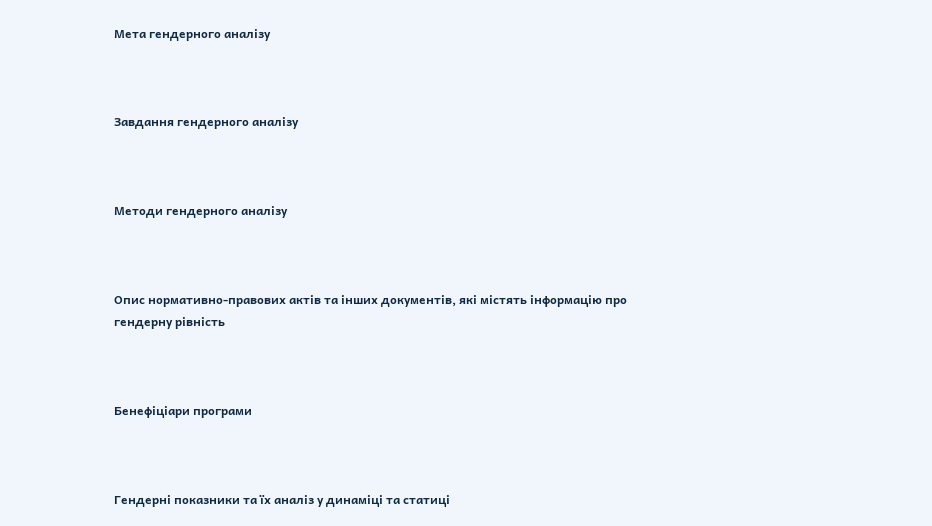Мета гендерного аналізу



Завдання гендерного аналізу



Методи гендерного аналізу



Опис нормативно-правових актів та інших документів, які містять інформацію про гендерну рівність



Бенефіціари програми



Гендерні показники та їх аналіз у динаміці та статиці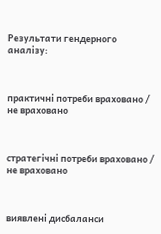Результати гендерного аналізу:



практичні потреби враховано / не враховано



стратегічні потреби враховано / не враховано



виявлені дисбаланси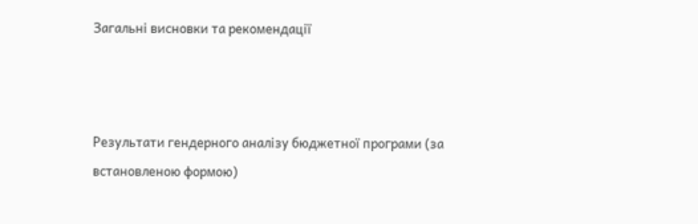Загальні висновки та рекомендації



Результати гендерного аналізу бюджетної програми (за встановленою формою)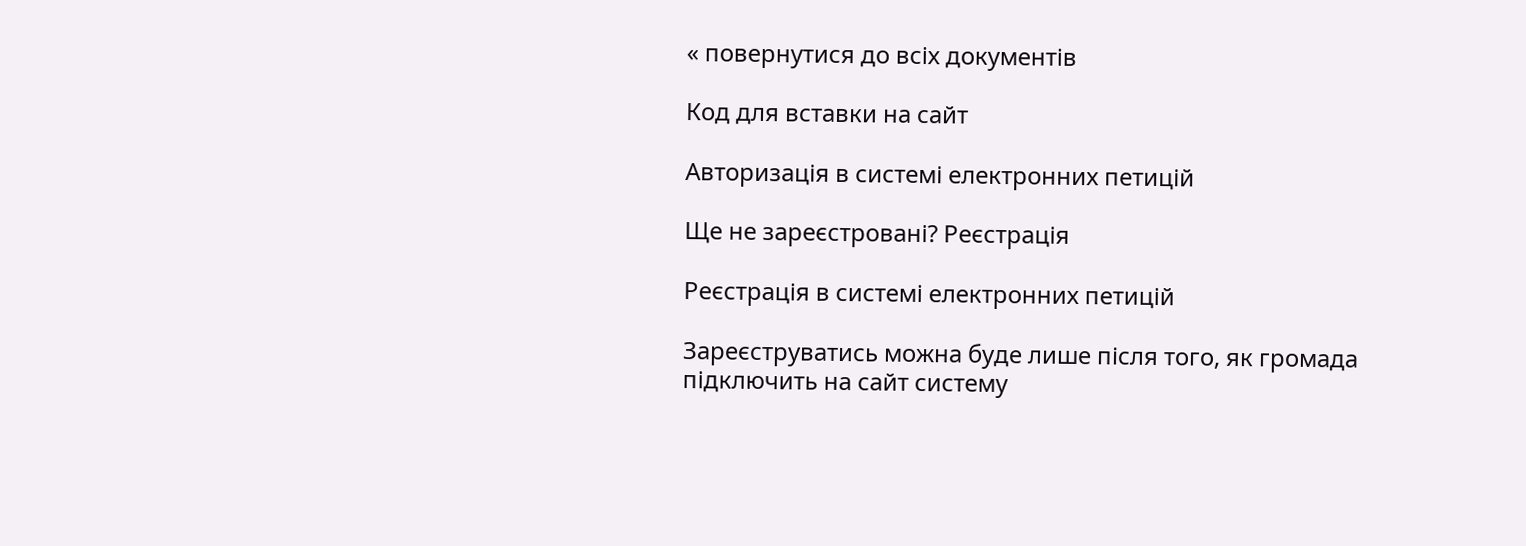« повернутися до всіх документів

Код для вставки на сайт

Авторизація в системі електронних петицій

Ще не зареєстровані? Реєстрація

Реєстрація в системі електронних петицій

Зареєструватись можна буде лише після того, як громада підключить на сайт систему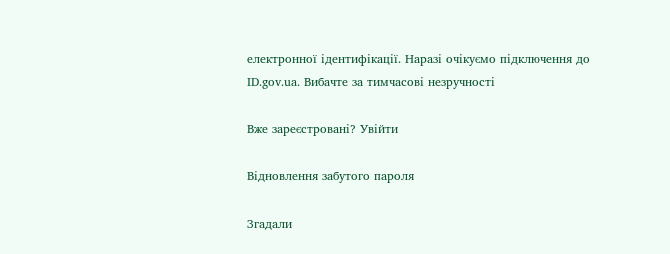електронної ідентифікації. Наразі очікуємо підключення до ID.gov.ua. Вибачте за тимчасові незручності

Вже зареєстровані? Увійти

Відновлення забутого пароля

Згадали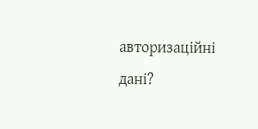авторизаційні дані?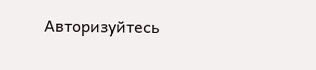Авторизуйтесь